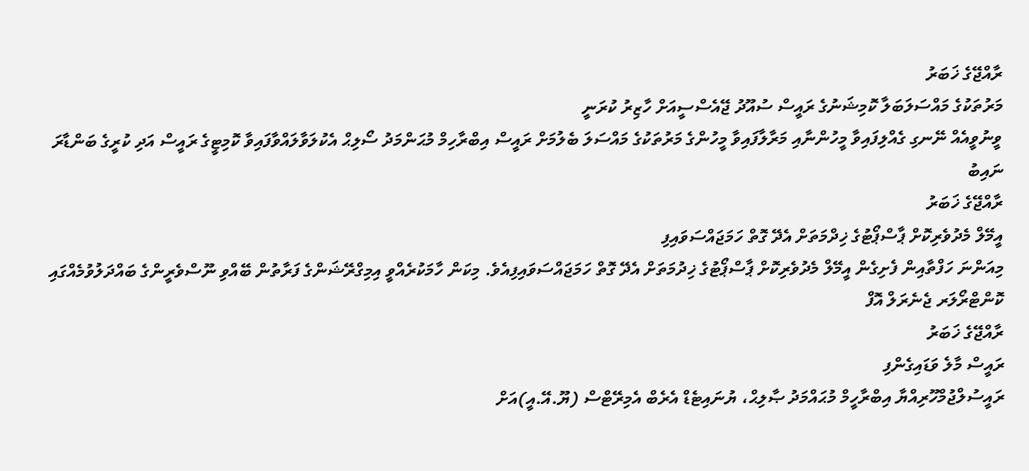ރާއްޖޭގެ ޚަބަރު
މަރުތަކުގެ މައްސަލަބަލާ ކޮމިޝަނުގެ ރައީސް ސުއޫދު ޖޭއެސްސީއަށް ހާޒިރު ކުރަނީ
ވީނުވީއެއް ނޭނގި ގެއްލިފައިވާ މީހުންނާއި މަރާލާފައިވާ މީހުންގެ މަރުތަކުގެ މައްސަލަ ބެލުމަށް ރައީސް އިބްރާހިމް މުޙަންމަދު ސޯލިޙް އެކުލަވާލައްވާފައިވާ ކޮމިޓީގެ ރައީސް އަދި ކުރީގެ ބަންޑާރަ ނައިބު
ރާއްޖޭގެ ޚަބަރު
އީމޭލް މެދުވެރިކޮށް ޕާސްޕޯޓުގެ ޚިދްމަތަށް އެދޭ ގޮތް ހަމަޖައްސަވައިފި
މިއަންނަ ހަފްތާއިން ފެށިގެން އީމޭލް މެދުވެރިކޮށް ޕާސްޕޯޓުގެ ޚިދުމަތަށް އެދޭ ގޮތް ހަމަޖައްސަވައިފިއެވެ. މިކަން ހާމަކުރެއްވީ އިމިގްރޭޝަންގެ ފަރާތުން ބޭއްވި ނޫސްވެރީންގެ ބައްދަލުވުމެއްގައި ކޮންޓްރޯލަރ ޖެނެރަލް އޮފް
ރާއްޖޭގެ ޚަބަރު
ރައީސް މާލެ ވަޑައިގެންފި
ރައީސުލްޖުމްހޫރިއްޔާ އިބްރާހީމް މުޙައްމަދު ޞާލިޙް، ޔުނައިޓެޑް އެރެބް އެމިރޭޓްސް (ޔޫ.އޭ.އީ)އަށް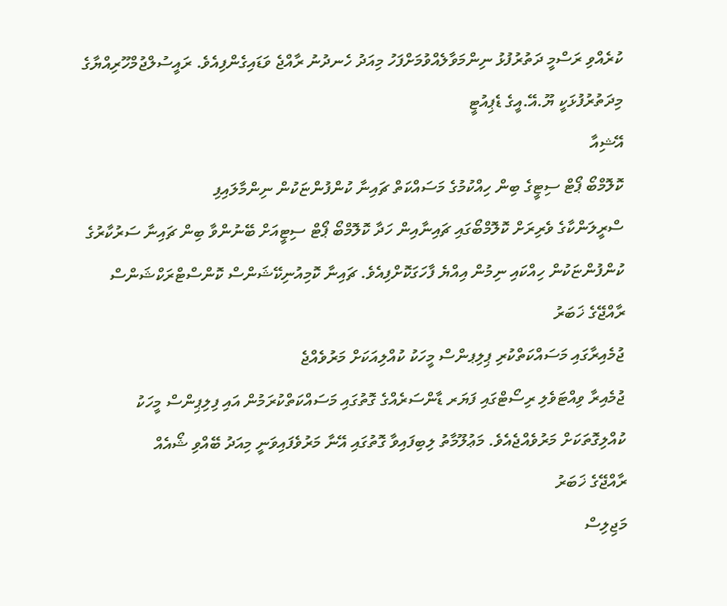ކުރެއްވި ރަސްމީ ދަތުރުފުޅު ނިންމަވާލެއްވުމަށްފަހު މިއަދު ހެނދުނު ރާއްޖެ ވަޑައިގެންފިއެވެ. ރައީސުލްޖުމްހޫރިއްޔާގެ މިދަތުރުފުޅަކީ ޔޫ.އޭ.އީގެ ޑެޕިއުޓީ
އޭޝިއާ
ކޮލޮމްބޯ ޕޯޓް ސިޓީގެ ބިން ހިއްކުމުގެ މަސައްކަތް ޗައިނާ ކުންފުންޏަކުން ނިންމާލައިފި
ސްރީލަންކާގެ ވެރިރަށް ކޮލޮމްބޯގައި ޗައިނާއިން ހަދާ ކޮލޮމްބޯ ޕޯޓް ސިޓީއަށް ބޭނުންވާ ބިން ޗައިނާ ސަރުކާރުގެ ކުންފުންޏަކުން ހިއްކައި ނިމުން އިއްޔެ ފާހަގަކޮށްފިއެވެ. ޗައިނާ ކޮމިއުނިކޭޝަންސް ކޮންސްޓްރަކްޝަންސް
ރާއްޖޭގެ ޚަބަރު
ޖުމެއިރާގައި މަސައްކަތްކުރި ޕިލިޕންސް މީހަކު ކުއްލިއަކަށް މަރުވެއްޖެ
ޖުމެއިރާ ވިއްޓަވެލި ރިސޯޓްގައި ފަޔަރ ޑާންސަރެއްގެ ގޮތުގައި މަސައްކަތްކުރަމުން އައި ފިލިޕިންސް މީހަކު ކުއްލިގޮތަކަށް މަރުވެއްޖެއެވެ. މަޢުލޫމާތު ލިބިފައިވާ ގޮތުގައި އޭނާ މަރުވެފައިވަނީ މިއަދު ބޭއްވި ޝޯއެއް
ރާއްޖޭގެ ޚަބަރު
މަޖިލިސް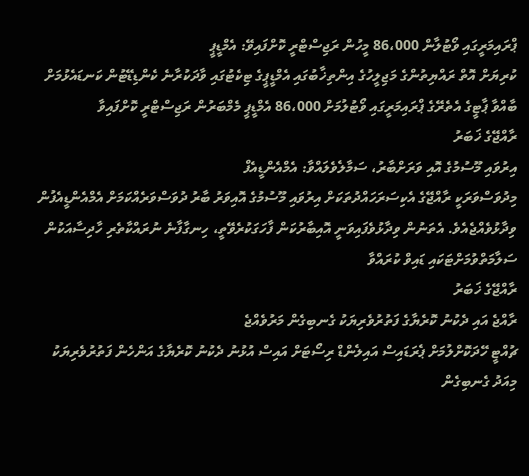ޕްރައިމަރީގައި ވޯޓުލާން 86،000 މީހުން ރަޖިސްޓްރީ ކޮށްފައިވޭ: އެމްޑީޕީ
ކުރިޔަށް އޮތް ރައްޔިތުންގެ މަޖިލީހުގެ އިންތިޚާބުގައި އެމްޑީޕީގެ ޓިކެޓުގައި ވާދަކުރާނެ ކެންޑިޑޭޓުން ކަނޑައެޅުމަށް ބާއްވާ ޕާޓީގެ އެތެރޭގެ ޕްރައިމަރީގައި ވޯޓުލުމަށް 86،000 އެމްޑީޕީ މެމްބަރުން ރަޖިސްޓްރީ ކޮށްފައިވާ
ރާއްޖޭގެ ޚަބަރު
އިރުވައި މޫސުމުގެ އޮއި ވަރަށްބާރު، ސަމާލެވެލައްވާ: އެމްއެންޑީއެފް
މިދުވަސްވަރަކީ ރާއްޖޭގެ އެކިސަރަހައްދުތަކަށް އިރުވައި މޫސުމުގެ އޮއިވަރު ބާރު ދުވަސްވަރެއްކަމަށް އެމްއެންޑީއެފުން ވިދާޅުވެއްޖެއެވެ. އެތަނުން ވިދާޅުވެފައިވަނީ އޮއިބާރުކަން ފާހަގަކުރެވޭތީ، ހިނގާފާނެ ނުރައްކާތެރި ހާދިސާއަކުން ސަލާމަތްވުމަށްޓަކައި ޑައިވް ކުރައްވާ
ރާއްޖޭގެ ޚަބަރު
ރާއްޖެ އައި ދެކުނު ކޮރެޔާގެ ފަތުރުވެރިޔަކު ގެނބިގެން މަރުވެއްޖެ
ޗުއްޓީ ހޭދަކޮށްލުމަށް ޕެރަޑައިސް އައިލެންޑް ރިސޯޓަށް އައިސް އުޅުނު ދެކުނު ކޮރެޔާގެ އަންހެން ފަތުރުވެރިޔަކު މިއަދު ގެނބިގެން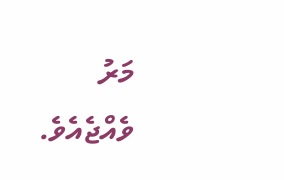މަރު ވެއްޖެއެވެ.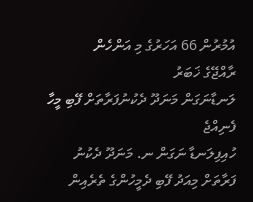އުމުރުން 66 އަހަރުގެ މި އަންހެން
ރާއްޖޭގެ ޚަބަރު
ލަނޑާނަގަން މަނަދޫ ދެކުނުފަރާތަށް ފޭބި މީހާ ފެނިއްޖެ
ހުއިފިލަނޑާ ނަގަން ނ. މަނަދޫ ދެކުނު ފަރާތަށް މިއަދު ފޭބި ދެމީހުންގެ ތެރެއިން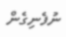ނުފެނިގެން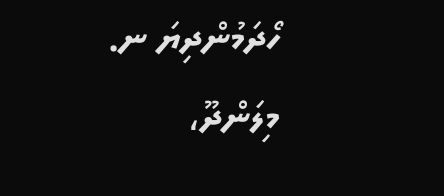ހޯދަމުންދިޔަ ނ. މިލަންދޫ،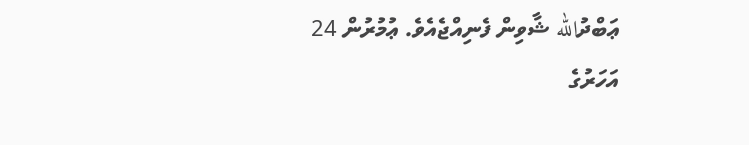ޢަބްދުالله ޝާވިން ފެނިއްޖެއެވެ. ޢުމުރުން 24 އަހަރުގެ